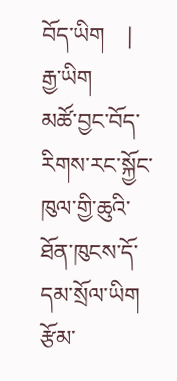བོད་ཡིག    |    རྒྱ་ཡིག
མཚོ་བྱང་བོད་རིགས་རང་སྐྱོང་ཁུལ་གྱི་ཆུའི་ཐོན་ཁུངས་དོ་དམ་སྲོལ་ཡིག
རྩོམ་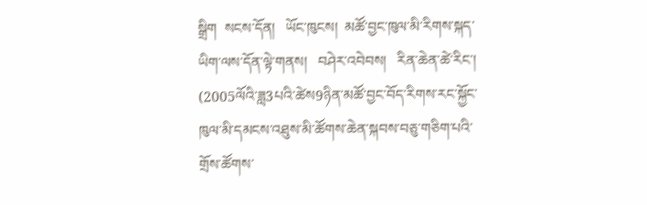སྒྲིག  སངས་དོན།   ཡོང་ཁུངས།  མཚོ་བྱང་ཁུལ་མི་རིགས་སྐད་ཡིག་ལས་དོན་ལྟེ་གནས།   བཤེར་འབེབས།   རིན་ཆེན་ཚེ་རིང་།
(2005ལོའི་ཟླ3པའི་ཚེས9ཉིན་མཚོ་བྱང་བོད་རིགས་རང་སྐྱོང་ཁུལ་མི་དམངས་འཐུས་མི་ཚོགས་ཆེན་སྐབས་བཅུ་གཅིག་པའི་གྲོས་ཚོགས་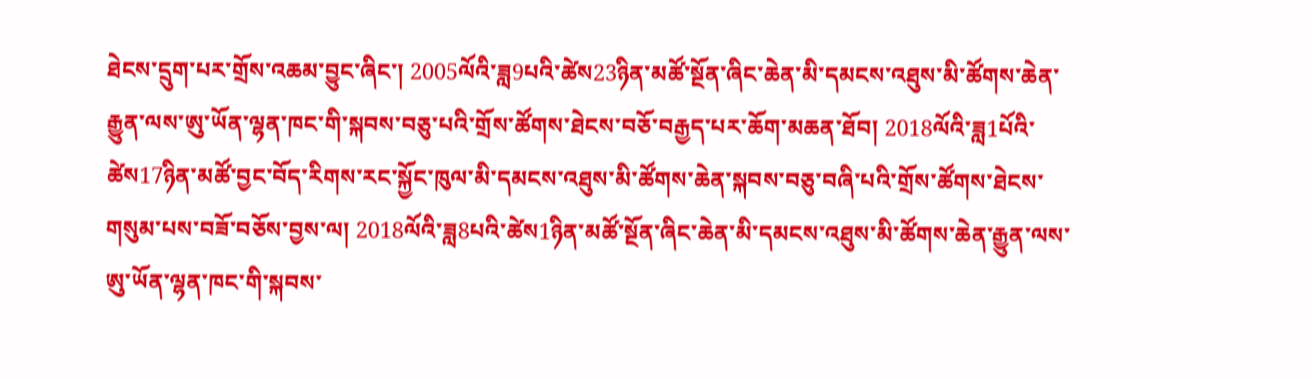ཐེངས་དྲུག་པར་གྲོས་འཆམ་བྱུང་ཞིང་། 2005ལོའི་ཟླ9པའི་ཚེས23ཉིན་མཚོ་སྔོན་ཞིང་ཆེན་མི་དམངས་འཐུས་མི་ཚོགས་ཆེན་རྒྱུན་ལས་ཨུ་ཡོན་ལྷན་ཁང་གི་སྐབས་བཅུ་པའི་གྲོས་ཚོགས་ཐེངས་བཅོ་བརྒྱད་པར་ཆོག་མཆན་ཐོབ། 2018ལོའི་ཟླ1པོའི་ཚེས17ཉིན་མཚོ་བྱང་བོད་རིགས་རང་སྐྱོང་ཁུལ་མི་དམངས་འཐུས་མི་ཚོགས་ཆེན་སྐབས་བཅུ་བཞི་པའི་གྲོས་ཚོགས་ཐེངས་གསུམ་པས་བཟོ་བཅོས་བྱས་ལ། 2018ལོའི་ཟླ8པའི་ཚེས1ཉིན་མཚོ་སྔོན་ཞིང་ཆེན་མི་དམངས་འཐུས་མི་ཚོགས་ཆེན་རྒྱུན་ལས་ཨུ་ཡོན་ལྷན་ཁང་གི་སྐབས་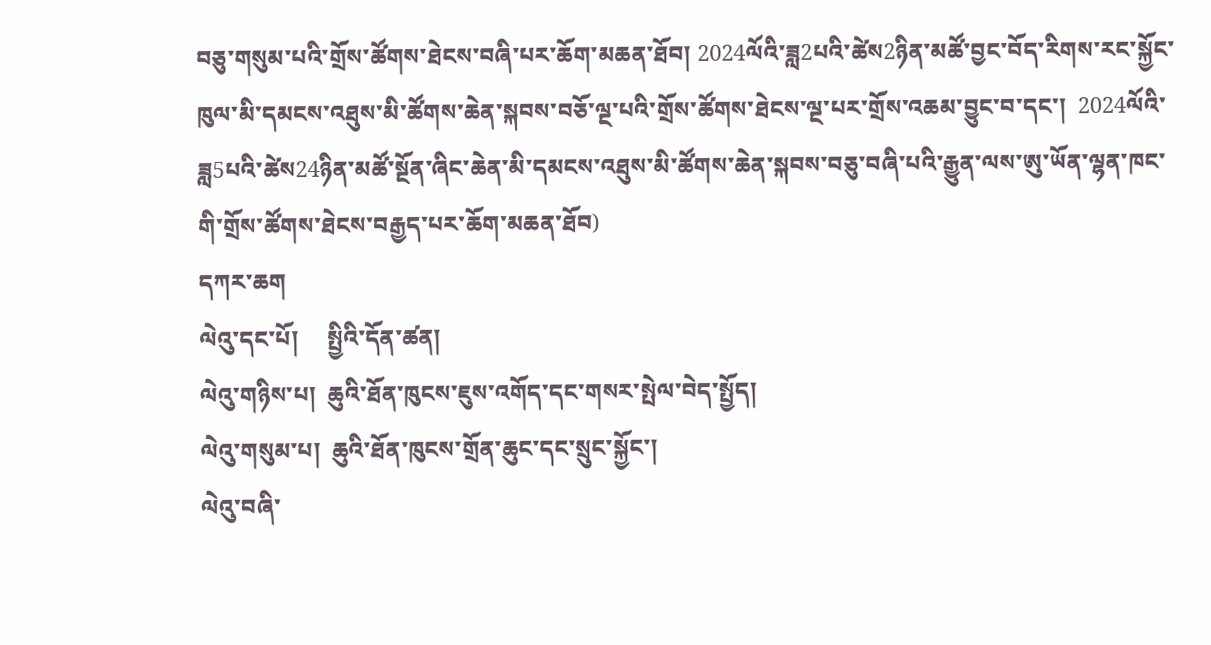བཅུ་གསུམ་པའི་གྲོས་ཚོགས་ཐེངས་བཞི་པར་ཆོག་མཆན་ཐོབ། 2024ལོའི་ཟླ2པའི་ཚེས2ཉིན་མཚོ་བྱང་བོད་རིགས་རང་སྐྱོང་ཁུལ་མི་དམངས་འཐུས་མི་ཚོགས་ཆེན་སྐབས་བཅོ་ལྔ་པའི་གྲོས་ཚོགས་ཐེངས་ལྔ་པར་གྲོས་འཆམ་བྱུང་བ་དང་།  2024ལོའི་ཟླ5པའི་ཚེས24ཉིན་མཚོ་སྔོན་ཞིང་ཆེན་མི་དམངས་འཐུས་མི་ཚོགས་ཆེན་སྐབས་བཅུ་བཞི་པའི་རྒྱུན་ལས་ཨུ་ཡོན་ལྷན་ཁང་གི་གྲོས་ཚོགས་ཐེངས་བརྒྱད་པར་ཆོག་མཆན་ཐོབ)
དཀར་ཆག
ལེའུ་དང་པོ།     སྤྱིའི་དོན་ཚན།
ལེའུ་གཉིས་པ།  ཆུའི་ཐོན་ཁུངས་ཇུས་འགོད་དང་གསར་སྤེལ་བེད་སྤྱོད།
ལེའུ་གསུམ་པ།  ཆུའི་ཐོན་ཁུངས་གྲོན་ཆུང་དང་སྲུང་སྐྱོང་།
ལེའུ་བཞི་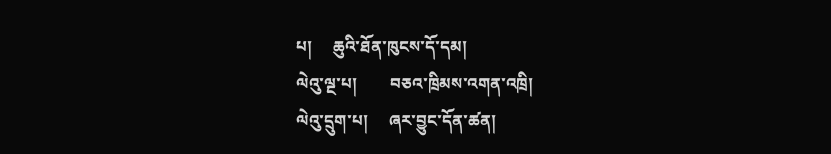པ།     ཆུའི་ཐོན་ཁུངས་དོ་དམ།
ལེའུ་ལྔ་པ།        བཅའ་ཁྲིམས་འགན་འཁྲི།
ལེའུ་དྲུག་པ།     ཞར་བྱུང་དོན་ཚན།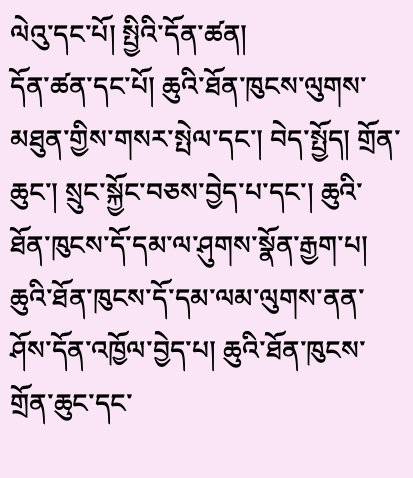ལེའུ་དང་པོ། སྤྱིའི་དོན་ཚན།
དོན་ཚན་དང་པོ། ཆུའི་ཐོན་ཁུངས་ལུགས་མཐུན་གྱིས་གསར་སྤེལ་དང་། བེད་སྤྱོད། གྲོན་ཆུང་། སྲུང་སྐྱོང་བཅས་བྱེད་པ་དང་། ཆུའི་ཐོན་ཁུངས་དོ་དམ་ལ་ཤུགས་སྣོན་རྒྱག་པ། ཆུའི་ཐོན་ཁུངས་དོ་དམ་ལམ་ལུགས་ནན་ཤོས་དོན་འཁྱོལ་བྱེད་པ། ཆུའི་ཐོན་ཁུངས་གྲོན་ཆུང་དང་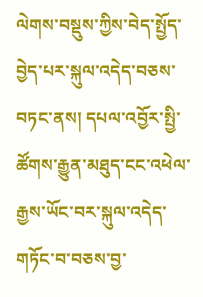ལེགས་བསྡུས་ཀྱིས་བེད་སྤྱོད་བྱེད་པར་སྐུལ་འདེད་བཅས་བཏང་ནས། དཔལ་འབྱོར་སྤྱི་ཚོགས་རྒྱུན་མཐུད་ངང་འཕེལ་རྒྱས་ཡོང་བར་སྐུལ་འདེད་གཏོང་བ་བཅས་བྱ་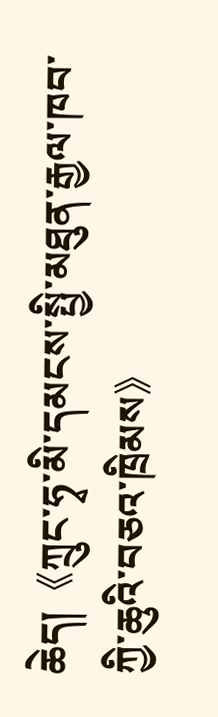ཆེད།《ཀྲུང་ཧྭ་མི་དམངས་སྤྱི་མཐུན་རྒྱལ་ཁབ་ཀྱི་ཆུའི་བཅའ་ཁྲིམས》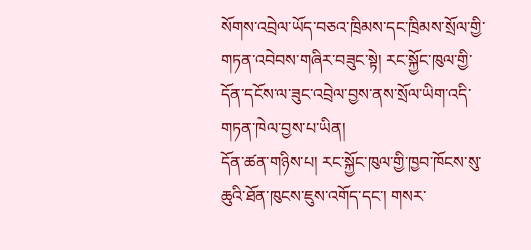སོགས་འབྲེལ་ཡོད་བཅའ་ཁྲིམས་དང་ཁྲིམས་སྲོལ་གྱི་གཏན་འབེབས་གཞིར་བཟུང་སྟེ། རང་སྐྱོང་ཁུལ་གྱི་དོན་དངོས་ལ་ཟུང་འབྲེལ་བྱས་ནས་སྲོལ་ཡིག་འདི་གཏན་ཁེལ་བྱས་པ་ཡིན།
དོན་ཚན་གཉིས་པ། རང་སྐྱོང་ཁུལ་གྱི་ཁྱབ་ཁོངས་སུ་ཆུའི་ཐོན་ཁུངས་ཇུས་འགོད་དང་། གསར་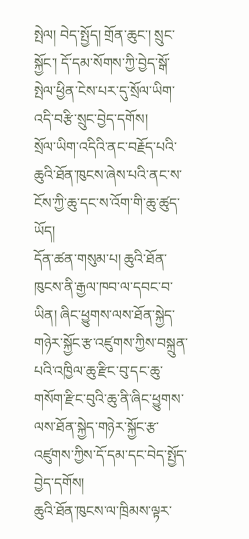སྤེལ། བེད་སྤྱོད། གྲོན་ཆུང་། སྲུང་སྐྱོང་། དོ་དམ་སོགས་ཀྱི་བྱེད་སྒོ་སྤེལ་ཕྱིན་ངེས་པར་དུ་སྲོལ་ཡིག་འདི་བརྩི་སྲུང་བྱེད་དགོས།
སྲོལ་ཡིག་འདིའི་ནང་བརྗོད་པའི་ཆུའི་ཐོན་ཁུངས་ཞེས་པའི་ནང་ས་ངོས་ཀྱི་ཆུ་དང་ས་འོག་གི་ཆུ་ཚུད་ཡོད།
དོན་ཚན་གསུམ་པ། ཆུའི་ཐོན་ཁུངས་ནི་རྒྱལ་ཁབ་ལ་དབང་བ་ཡིན། ཞིང་ཕྱུགས་ལས་ཐོན་སྐྱེད་གཉེར་སྐྱོང་རྩ་འཛུགས་ཀྱིས་བསྐྲུན་པའི་འཁྱིལ་ཆུ་རྫིང་བུ་དང་ཆུ་གསོག་རྫིང་བུའི་ཆུ་ནི་ཞིང་ཕྱུགས་ལས་ཐོན་སྐྱེད་གཉེར་སྐྱོང་རྩ་འཛུགས་ཀྱིས་དོ་དམ་དང་བེད་སྤྱོད་བྱེད་དགོས།
ཆུའི་ཐོན་ཁུངས་ལ་ཁྲིམས་ལྟར་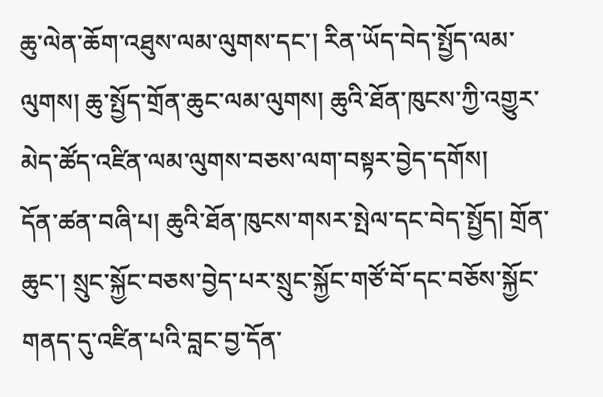ཆུ་ལེན་ཆོག་འཐུས་ལམ་ལུགས་དང་། རིན་ཡོད་བེད་སྤྱོད་ལམ་ལུགས། ཆུ་སྤྱོད་གྲོན་ཆུང་ལམ་ལུགས། ཆུའི་ཐོན་ཁུངས་ཀྱི་འགྱུར་མེད་ཚོད་འཛིན་ལམ་ལུགས་བཅས་ལག་བསྟར་བྱེད་དགོས།
དོན་ཚན་བཞི་པ། ཆུའི་ཐོན་ཁུངས་གསར་སྤེལ་དང་བེད་སྤྱོད། གྲོན་ཆུང་། སྲུང་སྐྱོང་བཅས་བྱེད་པར་སྲུང་སྐྱོང་གཙོ་བོ་དང་བཅོས་སྐྱོང་གནད་དུ་འཛིན་པའི་བླང་བྱ་དོན་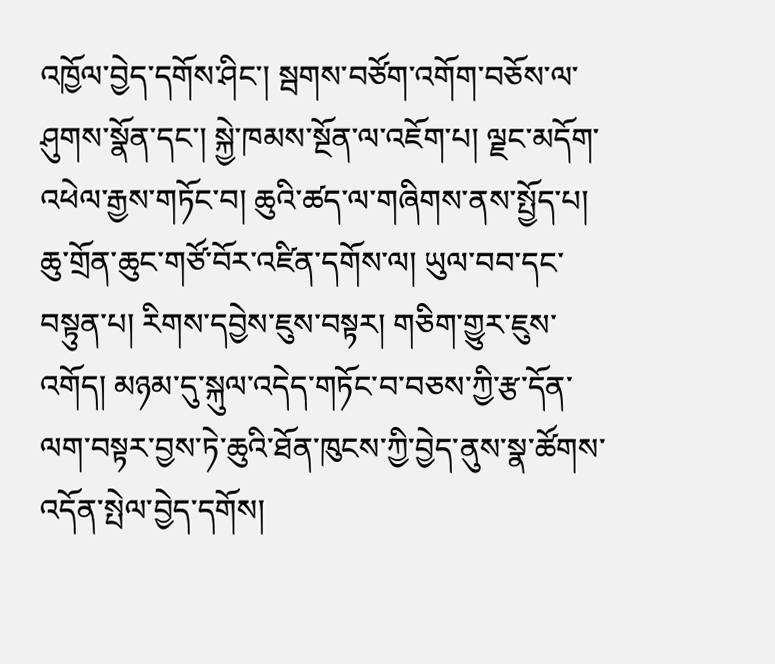འཁྱོལ་བྱེད་དགོས་ཤིང་། སྦགས་བཙོག་འགོག་བཅོས་ལ་ཤུགས་སྣོན་དང་། སྐྱེ་ཁམས་སྔོན་ལ་འཇོག་པ། ལྗང་མདོག་འཕེལ་རྒྱས་གཏོང་བ། ཆུའི་ཚད་ལ་གཞིགས་ནས་སྤྱོད་པ། ཆུ་གྲོན་ཆུང་གཙོ་བོར་འཛིན་དགོས་ལ། ཡུལ་བབ་དང་བསྟུན་པ། རིགས་དབྱེས་ཇུས་བསྟར། གཅིག་གྱུར་ཇུས་འགོད། མཉམ་དུ་སྐུལ་འདེད་གཏོང་བ་བཅས་ཀྱི་རྩ་དོན་ལག་བསྟར་བྱས་ཏེ་ཆུའི་ཐོན་ཁུངས་ཀྱི་བྱེད་ནུས་སྣ་ཚོགས་འདོན་སྤེལ་བྱེད་དགོས།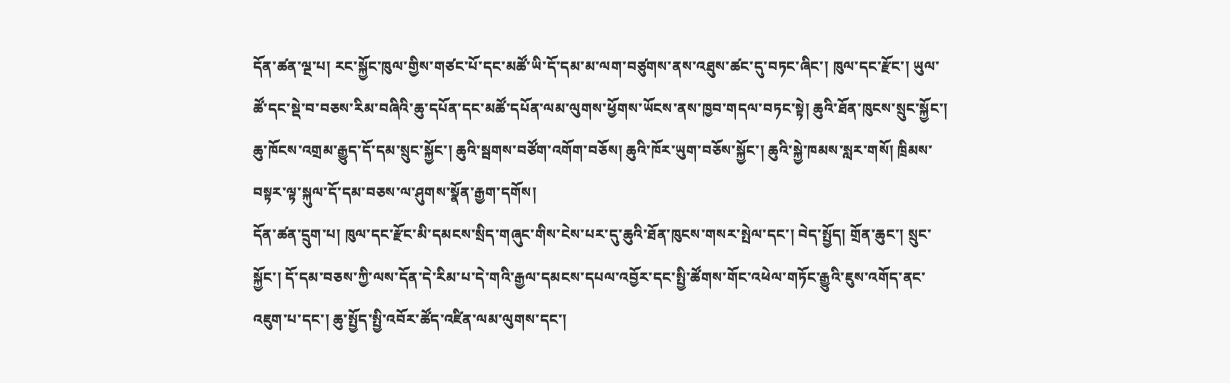དོན་ཚན་ལྔ་པ། རང་སྐྱོང་ཁུལ་གྱིས་གཙང་པོ་དང་མཚོ་ཡི་དོ་དམ་མ་ལག་བཙུགས་ནས་འཐུས་ཚང་དུ་བཏང་ཞིང་། ཁུལ་དང་རྫོང་། ཡུལ་ཚོ་དང་སྡེ་བ་བཅས་རིམ་བཞིའི་ཆུ་དཔོན་དང་མཚོ་དཔོན་ལམ་ལུགས་ཕྱོགས་ཡོངས་ནས་ཁྱབ་གདལ་བཏང་སྟེ། ཆུའི་ཐོན་ཁུངས་སྲུང་སྐྱོང་། ཆུ་ཁོངས་འགྲམ་རྒྱུད་དོ་དམ་སྲུང་སྐྱོང་། ཆུའི་སྦགས་བཙོག་འགོག་བཅོས། ཆུའི་ཁོར་ཡུག་བཅོས་སྐྱོང་། ཆུའི་སྐྱེ་ཁམས་སླར་གསོ། ཁྲིམས་བསྟར་ལྟ་སྐུལ་དོ་དམ་བཅས་ལ་ཤུགས་སྣོན་རྒྱག་དགོས།
དོན་ཚན་དྲུག་པ། ཁུལ་དང་རྫོང་མི་དམངས་སྲིད་གཞུང་གིས་ངེས་པར་དུ་ཆུའི་ཐོན་ཁུངས་གསར་སྤེལ་དང་། བེད་སྤྱོད། གྲོན་ཆུང་། སྲུང་སྐྱོང་། དོ་དམ་བཅས་ཀྱི་ལས་དོན་དེ་རིམ་པ་དེ་གའི་རྒྱལ་དམངས་དཔལ་འབྱོར་དང་སྤྱི་ཚོགས་གོང་འཕེལ་གཏོང་རྒྱུའི་ཇུས་འགོད་ནང་འཇུག་པ་དང་། ཆུ་སྤྱོད་སྤྱི་འབོར་ཚོད་འཛིན་ལམ་ལུགས་དང་།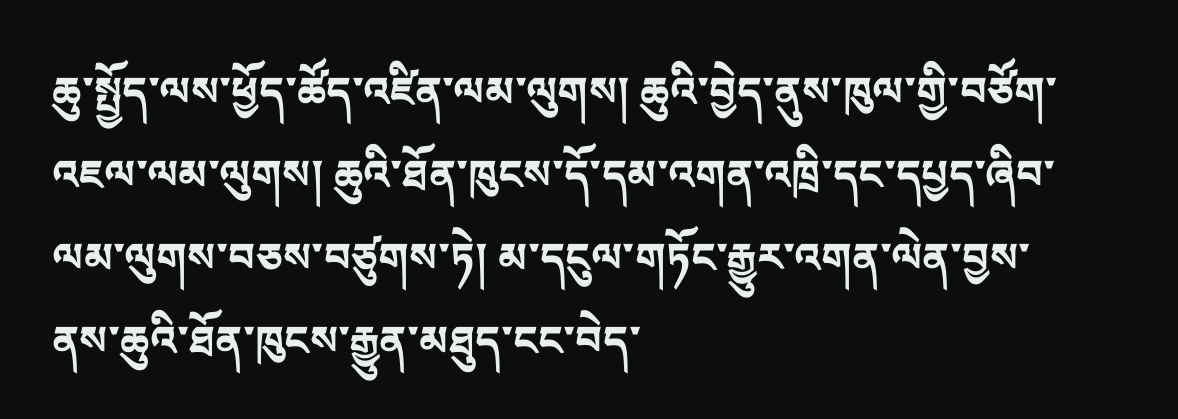ཆུ་སྤྱོད་ལས་ཕྱོད་ཚོད་འཛིན་ལམ་ལུགས། ཆུའི་བྱེད་ནུས་ཁུལ་གྱི་བཙོག་འཇལ་ལམ་ལུགས། ཆུའི་ཐོན་ཁུངས་དོ་དམ་འགན་འཁྲི་དང་དཔྱད་ཞིབ་ལམ་ལུགས་བཅས་བཙུགས་ཏེ། མ་དངུལ་གཏོང་རྒྱུར་འགན་ལེན་བྱས་ནས་ཆུའི་ཐོན་ཁུངས་རྒྱུན་མཐུད་ངང་བེད་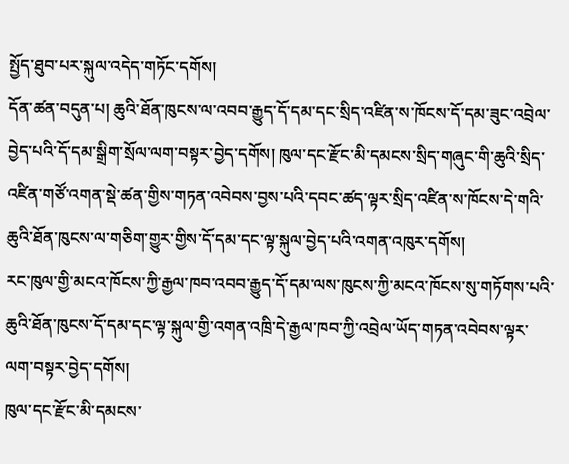སྤྱོད་ཐུབ་པར་སྐུལ་འདེད་གཏོང་དགོས།
དོན་ཚན་བདུན་པ། ཆུའི་ཐོན་ཁུངས་ལ་འབབ་རྒྱུད་དོ་དམ་དང་སྲིད་འཛིན་ས་ཁོངས་དོ་དམ་ཟུང་འབྲེལ་བྱེད་པའི་དོ་དམ་སྒྲིག་སྲོལ་ལག་བསྟར་བྱེད་དགོས། ཁུལ་དང་རྫོང་མི་དམངས་སྲིད་གཞུང་གི་ཆུའི་སྲིད་འཛིན་གཙོ་འགན་སྡེ་ཚན་གྱིས་གཏན་འབེབས་བྱས་པའི་དབང་ཚད་ལྟར་སྲིད་འཛིན་ས་ཁོངས་དེ་གའི་ཆུའི་ཐོན་ཁུངས་ལ་གཅིག་གྱུར་གྱིས་དོ་དམ་དང་ལྟ་སྐུལ་བྱེད་པའི་འགན་འཁུར་དགོས།
རང་ཁུལ་གྱི་མངའ་ཁོངས་ཀྱི་རྒྱལ་ཁབ་འབབ་རྒྱུད་དོ་དམ་ལས་ཁུངས་ཀྱི་མངའ་ཁོངས་སུ་གཏོགས་པའི་ཆུའི་ཐོན་ཁུངས་དོ་དམ་དང་ལྟ་སྐུལ་གྱི་འགན་འཁྲི་དེ་རྒྱལ་ཁབ་ཀྱི་འབྲེལ་ཡོད་གཏན་འབེབས་ལྟར་ལག་བསྟར་བྱེད་དགོས།
ཁུལ་དང་རྫོང་མི་དམངས་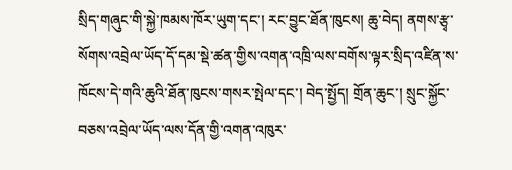སྲིད་གཞུང་གི་སྐྱེ་ཁམས་ཁོར་ཡུག་དང་། རང་བྱུང་ཐོན་ཁུངས། ཆུ་བེད། ནགས་རྩྭ་སོགས་འབྲེལ་ཡོད་དོ་དམ་སྡེ་ཚན་གྱིས་འགན་འཁྲི་ལས་བགོས་ལྟར་སྲིད་འཛིན་ས་ཁོངས་དེ་གའི་ཆུའི་ཐོན་ཁུངས་གསར་སྤེལ་དང་། བེད་སྤྱོད། གྲོན་ཆུང་། སྲུང་སྐྱོང་བཅས་འབྲེལ་ཡོད་ལས་དོན་གྱི་འགན་འཁུར་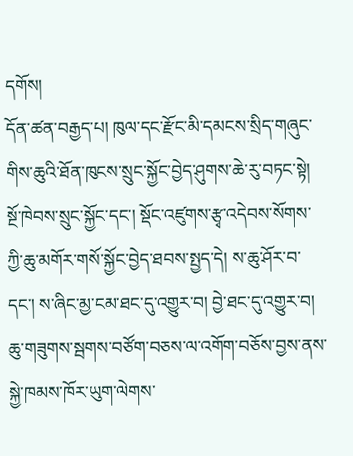དགོས།
དོན་ཚན་བརྒྱད་པ། ཁུལ་དང་རྫོང་མི་དམངས་སྲིད་གཞུང་གིས་ཆུའི་ཐོན་ཁུངས་སྲུང་སྐྱོང་བྱེད་ཤུགས་ཆེ་རུ་བཏང་སྟེ། སྔོ་ཁེབས་སྲུང་སྐྱོང་དང་། སྡོང་འཛུགས་རྩྭ་འདེབས་སོགས་ཀྱི་ཆུ་མགོར་གསོ་སྐྱོང་བྱེད་ཐབས་སྤྱད་དེ། ས་ཆུ་ཤོར་བ་དང་། ས་ཞིང་མྱ་ངམ་ཐང་དུ་འགྱུར་བ། བྱེ་ཐང་དུ་འགྱུར་བ། ཆུ་གཟུགས་སྦགས་བཙོག་བཅས་ལ་འགོག་བཅོས་བྱས་ནས་སྐྱེ་ཁམས་ཁོར་ཡུག་ལེགས་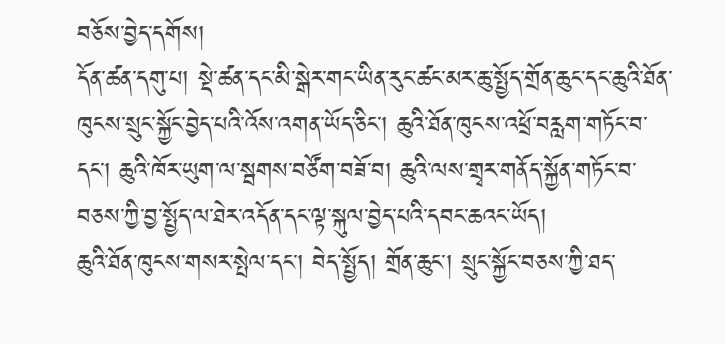བཅོས་བྱེད་དགོས།
དོན་ཚན་དགུ་པ། སྡེ་ཚན་དང་མི་སྒེར་གང་ཡིན་རུང་ཚང་མར་ཆུ་སྤྱོད་གྲོན་ཆུང་དང་ཆུའི་ཐོན་ཁུངས་སྲུང་སྐྱོང་བྱེད་པའི་འོས་འགན་ཡོད་ཅིང་། ཆུའི་ཐོན་ཁུངས་འཕྲོ་བརླག་གཏོང་བ་དང་། ཆུའི་ཁོར་ཡུག་ལ་སྦགས་བཙོག་བཟོ་བ། ཆུའི་ལས་གྲྭར་གནོད་སྐྱོན་གཏོང་བ་བཅས་ཀྱི་བྱ་སྤྱོད་ལ་ཐེར་འདོན་དང་ལྟ་སྐུལ་བྱེད་པའི་དབང་ཆའང་ཡོད།
ཆུའི་ཐོན་ཁུངས་གསར་སྤེལ་དང་། བེད་སྤྱོད། གྲོན་ཆུང་། སྲུང་སྐྱོང་བཅས་ཀྱི་ཐད་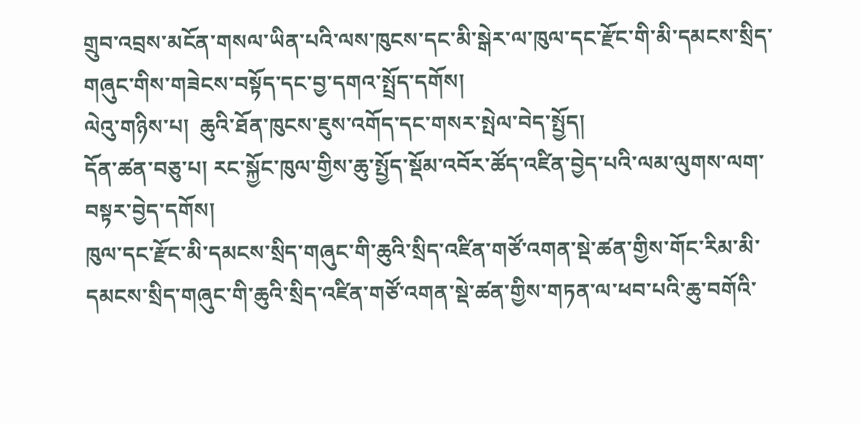གྲུབ་འབྲས་མངོན་གསལ་ཡིན་པའི་ལས་ཁུངས་དང་མི་སྒེར་ལ་ཁུལ་དང་རྫོང་གི་མི་དམངས་སྲིད་གཞུང་གིས་གཟེངས་བསྟོད་དང་བྱ་དགའ་སྤྲོད་དགོས།
ལེའུ་གཉིས་པ།  ཆུའི་ཐོན་ཁུངས་ཇུས་འགོད་དང་གསར་སྤེལ་བེད་སྤྱོད།
དོན་ཚན་བཅུ་པ། རང་སྐྱོང་ཁུལ་གྱིས་ཆུ་སྤྱོད་སྡོམ་འབོར་ཚོད་འཛིན་བྱེད་པའི་ལམ་ལུགས་ལག་བསྟར་བྱེད་དགོས།
ཁུལ་དང་རྫོང་མི་དམངས་སྲིད་གཞུང་གི་ཆུའི་སྲིད་འཛིན་གཙོ་འགན་སྡེ་ཚན་གྱིས་གོང་རིམ་མི་དམངས་སྲིད་གཞུང་གི་ཆུའི་སྲིད་འཛིན་གཙོ་འགན་སྡེ་ཚན་གྱིས་གཏན་ལ་ཕབ་པའི་ཆུ་བགོའི་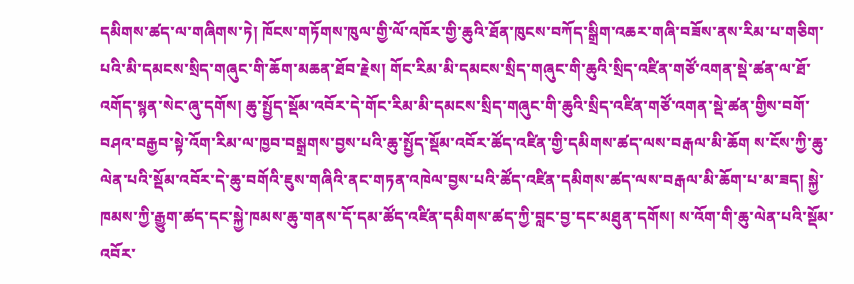དམིགས་ཚད་ལ་གཞིགས་ཏེ། ཁོངས་གཏོགས་ཁུལ་གྱི་ལོ་འཁོར་གྱི་ཆུའི་ཐོན་ཁུངས་བཀོད་སྒྲིག་འཆར་གཞི་བཟོས་ནས་རིམ་པ་གཅིག་པའི་མི་དམངས་སྲིད་གཞུང་གི་ཆོག་མཆན་ཐོབ་རྗེས། གོང་རིམ་མི་དམངས་སྲིད་གཞུང་གི་ཆུའི་སྲིད་འཛིན་གཙོ་འགན་སྡེ་ཚན་ལ་ཐོ་འགོད་སྙན་སེང་ཞུ་དགོས། ཆུ་སྤྱོད་སྡོམ་འབོར་དེ་གོང་རིམ་མི་དམངས་སྲིད་གཞུང་གི་ཆུའི་སྲིད་འཛིན་གཙོ་འགན་སྡེ་ཚན་གྱིས་བགོ་བཤའ་བརྒྱབ་སྟེ་འོག་རིམ་ལ་ཁྱབ་བསྒྲགས་བྱས་པའི་ཆུ་སྤྱོད་སྡོམ་འབོར་ཚོད་འཛིན་གྱི་དམིགས་ཚད་ལས་བརྒལ་མི་ཆོག ས་ངོས་ཀྱི་ཆུ་ལེན་པའི་སྡོམ་འབོར་དེ་ཆུ་བགོའི་ཇུས་གཞིའི་ནང་གཏན་འཁེལ་བྱས་པའི་ཚོད་འཛིན་དམིགས་ཚད་ལས་བརྒལ་མི་ཆོག་པ་མ་ཟད། སྐྱེ་ཁམས་ཀྱི་རྒྱུག་ཚད་དང་སྐྱེ་ཁམས་ཆུ་གནས་དོ་དམ་ཚོད་འཛིན་དམིགས་ཚད་ཀྱི་བླང་བྱ་དང་མཐུན་དགོས། ས་འོག་གི་ཆུ་ལེན་པའི་སྡོམ་འབོར་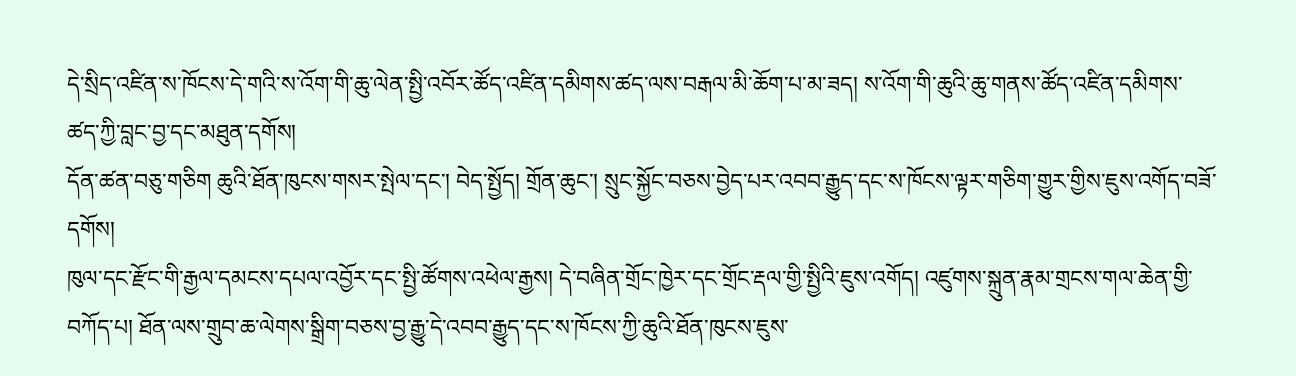དེ་སྲིད་འཛིན་ས་ཁོངས་དེ་གའི་ས་འོག་གི་ཆུ་ལེན་སྤྱི་འབོར་ཚོད་འཛིན་དམིགས་ཚད་ལས་བརྒལ་མི་ཆོག་པ་མ་ཟད། ས་འོག་གི་ཆུའི་ཆུ་གནས་ཚོད་འཛིན་དམིགས་ཚད་ཀྱི་བླང་བྱ་དང་མཐུན་དགོས།
དོན་ཚན་བཅུ་གཅིག ཆུའི་ཐོན་ཁུངས་གསར་སྤེལ་དང་། བེད་སྤྱོད། གྲོན་ཆུང་། སྲུང་སྐྱོང་བཅས་བྱེད་པར་འབབ་རྒྱུད་དང་ས་ཁོངས་ལྟར་གཅིག་གྱུར་གྱིས་ཇུས་འགོད་བཟོ་དགོས།
ཁུལ་དང་རྫོང་གི་རྒྱལ་དམངས་དཔལ་འབྱོར་དང་སྤྱི་ཚོགས་འཕེལ་རྒྱས། དེ་བཞིན་གྲོང་ཁྱེར་དང་གྲོང་རྡལ་གྱི་སྤྱིའི་ཇུས་འགོད། འཛུགས་སྐྲུན་རྣམ་གྲངས་གལ་ཆེན་གྱི་བཀོད་པ། ཐོན་ལས་གྲུབ་ཆ་ལེགས་སྒྲིག་བཅས་བྱ་རྒྱུ་དེ་འབབ་རྒྱུད་དང་ས་ཁོངས་ཀྱི་ཆུའི་ཐོན་ཁུངས་ཇུས་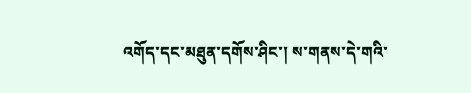འགོད་དང་མཐུན་དགོས་ཤིང་། ས་གནས་དེ་གའི་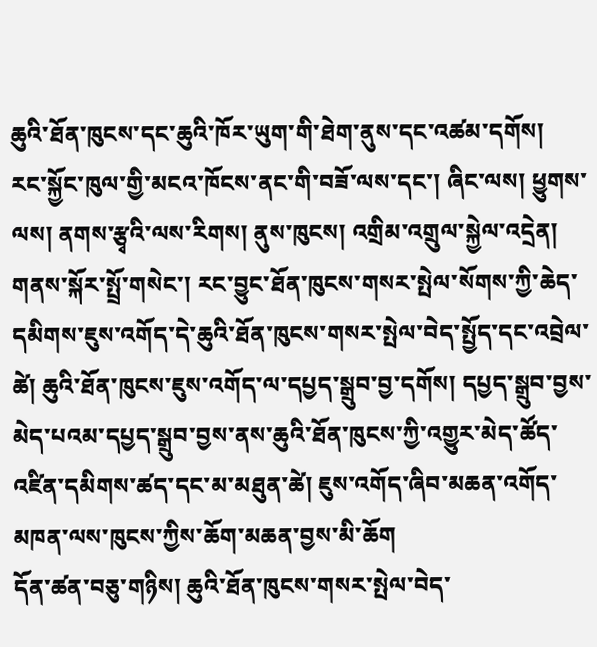ཆུའི་ཐོན་ཁུངས་དང་ཆུའི་ཁོར་ཡུག་གི་ཐེག་ནུས་དང་འཚམ་དགོས།
རང་སྐྱོང་ཁུལ་གྱི་མངའ་ཁོངས་ནང་གི་བཟོ་ལས་དང་། ཞིང་ལས། ཕྱུགས་ལས། ནགས་རྩྭའི་ལས་རིགས། ནུས་ཁུངས། འགྲིམ་འགྲུལ་སྐྱེལ་འདྲེན། གནས་སྐོར་སྤྲོ་གསེང་། རང་བྱུང་ཐོན་ཁུངས་གསར་སྤེལ་སོགས་ཀྱི་ཆེད་དམིགས་ཇུས་འགོད་དེ་ཆུའི་ཐོན་ཁུངས་གསར་སྤེལ་བེད་སྤྱོད་དང་འབྲེལ་ཚེ། ཆུའི་ཐོན་ཁུངས་ཇུས་འགོད་ལ་དཔྱད་སྒྲུབ་བྱ་དགོས། དཔྱད་སྒྲུབ་བྱས་མེད་པའམ་དཔྱད་སྒྲུབ་བྱས་ནས་ཆུའི་ཐོན་ཁུངས་ཀྱི་འགྱུར་མེད་ཚོད་འཛིན་དམིགས་ཚད་དང་མ་མཐུན་ཚེ། ཇུས་འགོད་ཞིབ་མཆན་འགོད་མཁན་ལས་ཁུངས་ཀྱིས་ཆོག་མཆན་བྱས་མི་ཆོག
དོན་ཚན་བཅུ་གཉིས། ཆུའི་ཐོན་ཁུངས་གསར་སྤེལ་བེད་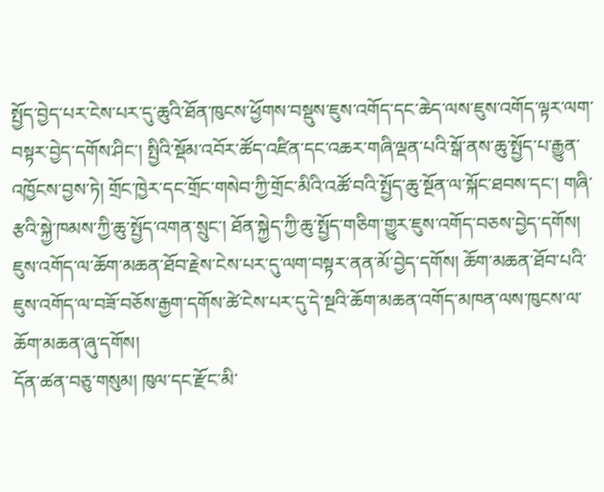སྤྱོད་བྱེད་པར་ངེས་པར་དུ་ཆུའི་ཐོན་ཁུངས་ཕྱོགས་བསྡུས་ཇུས་འགོད་དང་ཆེད་ལས་ཇུས་འགོད་ལྟར་ལག་བསྟར་བྱེད་དགོས་ཤིང་། སྤྱིའི་སྡོམ་འབོར་ཚོད་འཛིན་དང་འཆར་གཞི་ལྡན་པའི་སྒོ་ནས་ཆུ་སྤྱོད་པ་རྒྱུན་འཁྱོངས་བྱས་ཏེ། གྲོང་ཁྱེར་དང་གྲོང་གསེབ་ཀྱི་གྲོང་མིའི་འཚོ་བའི་སྤྱོད་ཆུ་སྔོན་ལ་སྐོང་ཐབས་དང་། གཞི་རྩའི་སྐྱེ་ཁམས་ཀྱི་ཆུ་སྤྱོད་འགན་སྲུང་། ཐོན་སྐྱེད་ཀྱི་ཆུ་སྤྱོད་གཅིག་གྱུར་ཇུས་འགོད་བཅས་བྱེད་དགོས།
ཇུས་འགོད་ལ་ཆོག་མཆན་ཐོབ་རྗེས་ངེས་པར་དུ་ལག་བསྟར་ནན་མོ་བྱེད་དགོས། ཆོག་མཆན་ཐོབ་པའི་ཇུས་འགོད་ལ་བཟོ་བཅོས་རྒྱག་དགོས་ཚེ་ངེས་པར་དུ་དེ་སྔའི་ཆོག་མཆན་འགོད་མཁན་ལས་ཁུངས་ལ་ཆོག་མཆན་ཞུ་དགོས།
དོན་ཚན་བཅུ་གསུམ། ཁུལ་དང་རྫོང་མི་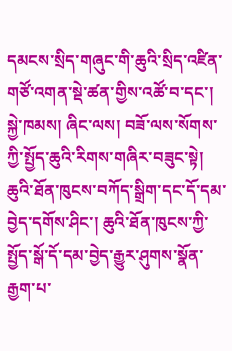དམངས་སྲིད་གཞུང་གི་ཆུའི་སྲིད་འཛིན་གཙོ་འགན་སྡེ་ཚན་གྱིས་འཚོ་བ་དང་། སྐྱེ་ཁམས། ཞིང་ལས། བཟོ་ལས་སོགས་ཀྱི་སྤྱོད་ཆུའི་རིགས་གཞིར་བཟུང་སྟེ། ཆུའི་ཐོན་ཁུངས་བཀོད་སྒྲིག་དང་དོ་དམ་བྱེད་དགོས་ཤིང་། ཆུའི་ཐོན་ཁུངས་ཀྱི་སྤྱོད་སྒོ་དོ་དམ་བྱེད་རྒྱུར་ཤུགས་སྣོན་རྒྱག་པ་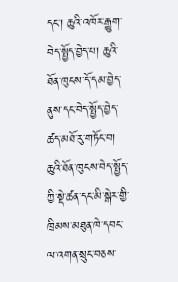དང་། ཆུའི་འཁོར་རྒྱུག་བེད་སྤྱོད་བྱེད་པ། ཆུའི་ཐོན་ཁུངས་དོ་དམ་བྱེད་ནུས་དང་བེད་སྤྱོད་བྱེད་ཚད་མཐོ་རུ་གཏོང་བ། ཆུའི་ཐོན་ཁུངས་བེད་སྤྱོད་ཀྱི་སྡེ་ཚན་དང་མི་སྒེར་གྱི་ཁྲིམས་མཐུན་ཁེ་དབང་ལ་འགན་སྲུང་བཅས་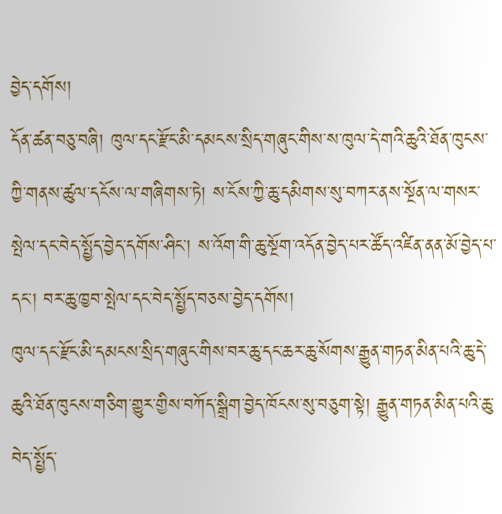བྱེད་དགོས།
དོན་ཚན་བཅུ་བཞི། ཁུལ་དང་རྫོང་མི་དམངས་སྲིད་གཞུང་གིས་ས་ཁུལ་དེ་གའི་ཆུའི་ཐོན་ཁུངས་ཀྱི་གནས་ཚུལ་དངོས་ལ་གཞིགས་ཏེ། ས་ངོས་ཀྱི་ཆུ་དམིགས་སུ་བཀར་ནས་སྔོན་ལ་གསར་སྤེལ་དང་བེད་སྤྱོད་བྱེད་དགོས་ཤིང་། ས་འོག་གི་ཆུ་སྔོག་འདོན་བྱེད་པར་ཚོད་འཛིན་ནན་མོ་བྱེད་པ་དང་། བར་ཆུ་ཁྱབ་སྤེལ་དང་བེད་སྤྱོད་བཅས་བྱེད་དགོས།
ཁུལ་དང་རྫོང་མི་དམངས་སྲིད་གཞུང་གིས་བར་ཆུ་དང་ཆར་ཆུ་སོགས་རྒྱུན་གཏན་མིན་པའི་ཆུ་དེ་ཆུའི་ཐོན་ཁུངས་གཅིག་གྱུར་གྱིས་བཀོད་སྒྲིག་བྱེད་ཁོངས་སུ་བཅུག་སྟེ། རྒྱུན་གཏན་མིན་པའི་ཆུ་བེད་སྤྱོད་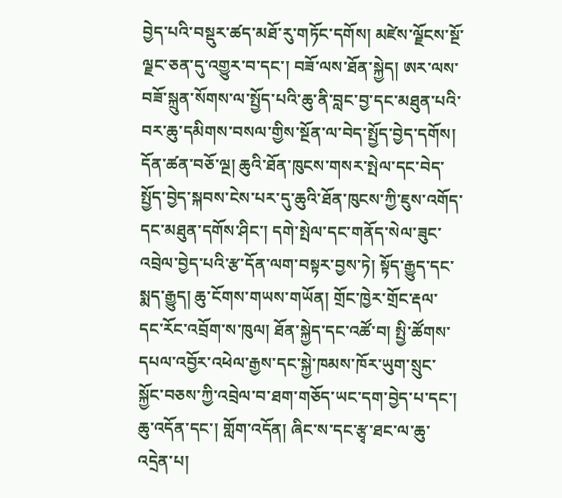བྱེད་པའི་བསྡུར་ཚད་མཐོ་རུ་གཏོང་དགོས། མཛེས་ལྗོངས་སྔོ་ལྗང་ཅན་དུ་འགྱུར་བ་དང་། བཟོ་ལས་ཐོན་སྐྱེད། ཨར་ལས་བཟོ་སྐྲུན་སོགས་ལ་སྤྱོད་པའི་ཆུ་ནི་བླང་བྱ་དང་མཐུན་པའི་བར་ཆུ་དམིགས་བསལ་གྱིས་སྔོན་ལ་བེད་སྤྱོད་བྱེད་དགོས།
དོན་ཚན་བཅོ་ལྔ། ཆུའི་ཐོན་ཁུངས་གསར་སྤེལ་དང་བེད་སྤྱོད་བྱེད་སྐབས་ངེས་པར་དུ་ཆུའི་ཐོན་ཁུངས་ཀྱི་ཇུས་འགོད་དང་མཐུན་དགོས་ཤིང་། དགེ་སྤེལ་དང་གནོད་སེལ་ཟུང་འབྲེལ་བྱེད་པའི་རྩ་དོན་ལག་བསྟར་བྱས་ཏེ། སྟོད་རྒྱུད་དང་སྨད་རྒྱུད། ཆུ་ངོགས་གཡས་གཡོན། གྲོང་ཁྱེར་གྲོང་རྡལ་དང་རོང་འབྲོག་ས་ཁུལ། ཐོན་སྐྱེད་དང་འཚོ་བ། སྤྱི་ཚོགས་དཔལ་འབྱོར་འཕེལ་རྒྱས་དང་སྐྱེ་ཁམས་ཁོར་ཡུག་སྲུང་སྐྱོང་བཅས་ཀྱི་འབྲེལ་བ་ཐག་གཅོད་ཡང་དག་བྱེད་པ་དང་། ཆུ་འདོན་དང་། གློག་འདོན། ཞིང་ས་དང་རྩྭ་ཐང་ལ་ཆུ་འདྲེན་པ།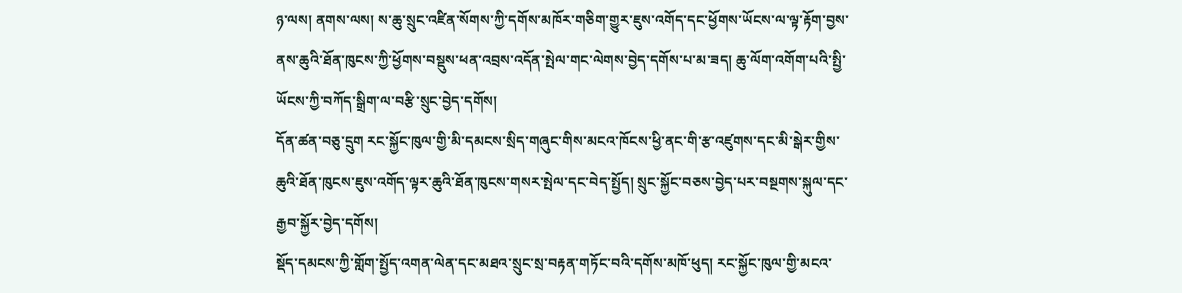ཉ་ལས། ནགས་ལས། ས་ཆུ་སྲུང་འཛིན་སོགས་ཀྱི་དགོས་མཁོར་གཅིག་གྱུར་ཇུས་འགོད་དང་ཕྱོགས་ཡོངས་ལ་ལྟ་རྟོག་བྱས་ནས་ཆུའི་ཐོན་ཁུངས་ཀྱི་ཕྱོགས་བསྡུས་ཕན་འབྲས་འདོན་སྤེལ་གང་ལེགས་བྱེད་དགོས་པ་མ་ཟད། ཆུ་ལོག་འགོག་པའི་སྤྱི་ཡོངས་ཀྱི་བཀོད་སྒྲིག་ལ་བརྩི་སྲུང་བྱེད་དགོས།
དོན་ཚན་བཅུ་དྲུག རང་སྐྱོང་ཁུལ་གྱི་མི་དམངས་སྲིད་གཞུང་གིས་མངའ་ཁོངས་ཕྱི་ནང་གི་རྩ་འཛུགས་དང་མི་སྒེར་གྱིས་ཆུའི་ཐོན་ཁུངས་ཇུས་འགོད་ལྟར་ཆུའི་ཐོན་ཁུངས་གསར་སྤེལ་དང་བེད་སྤྱོད། སྲུང་སྐྱོང་བཅས་བྱེད་པར་བསྔགས་སྐུལ་དང་རྒྱབ་སྐྱོར་བྱེད་དགོས།
སྡོད་དམངས་ཀྱི་གློག་སྤྱོད་འགན་ལེན་དང་མཐའ་སྲུང་སྲ་བརྟན་གཏོང་བའི་དགོས་མཁོ་ཕུད། རང་སྐྱོང་ཁུལ་གྱི་མངའ་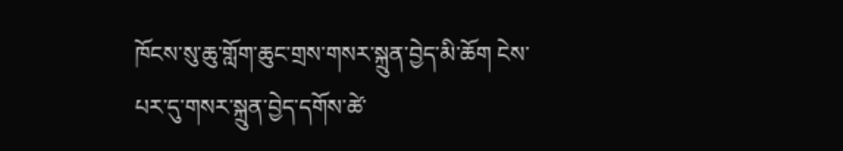ཁོངས་སུ་ཆུ་གློག་ཆུང་གྲས་གསར་སྐྲུན་བྱེད་མི་ཆོག ངེས་པར་དུ་གསར་སྐྲུན་བྱེད་དགོས་ཚེ་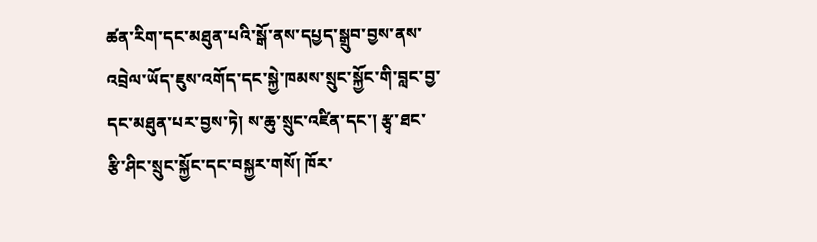ཚན་རིག་དང་མཐུན་པའི་སྒོ་ནས་དཔྱད་སྒྲུབ་བྱས་ནས་འབྲེལ་ཡོད་ཇུས་འགོད་དང་སྐྱེ་ཁམས་སྲུང་སྐྱོང་གི་བླང་བྱ་དང་མཐུན་པར་བྱས་ཏེ། ས་ཆུ་སྲུང་འཛིན་དང་། རྩྭ་ཐང་རྩི་ཤིང་སྲུང་སྐྱོང་དང་བསྐྱར་གསོ། ཁོར་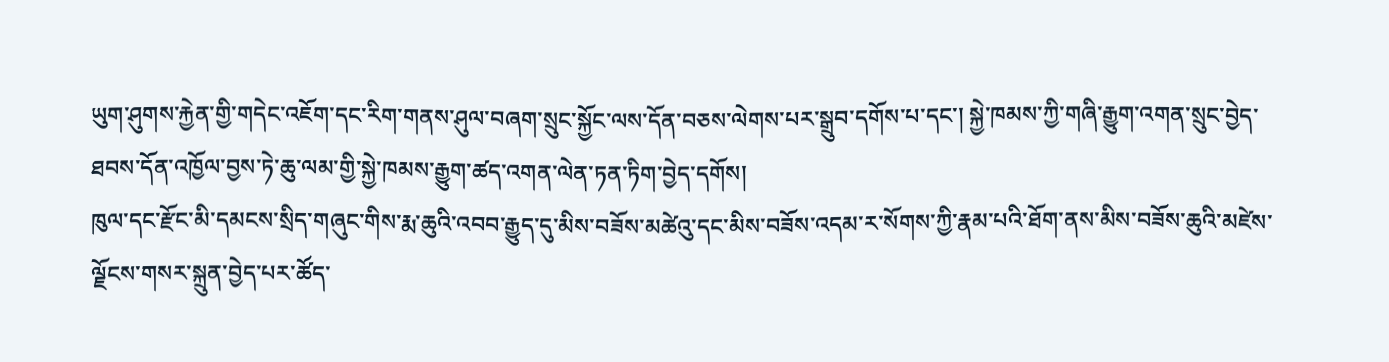ཡུག་ཤུགས་རྐྱེན་གྱི་གདེང་འཇོག་དང་རིག་གནས་ཤུལ་བཞག་སྲུང་སྐྱོང་ལས་དོན་བཅས་ལེགས་པར་སྒྲུབ་དགོས་པ་དང་། སྐྱེ་ཁམས་ཀྱི་གཞི་རྒྱུག་འགན་སྲུང་བྱེད་ཐབས་དོན་འཁྱོལ་བྱས་ཏེ་ཆུ་ལམ་གྱི་སྐྱེ་ཁམས་རྒྱུག་ཚད་འགན་ལེན་ཏན་ཏིག་བྱེད་དགོས།
ཁུལ་དང་རྫོང་མི་དམངས་སྲིད་གཞུང་གིས་རྨ་ཆུའི་འབབ་རྒྱུད་དུ་མིས་བཟོས་མཚེའུ་དང་མིས་བཟོས་འདམ་ར་སོགས་ཀྱི་རྣམ་པའི་ཐོག་ནས་མིས་བཟོས་ཆུའི་མཛེས་ལྗོངས་གསར་སྐྲུན་བྱེད་པར་ཚོད་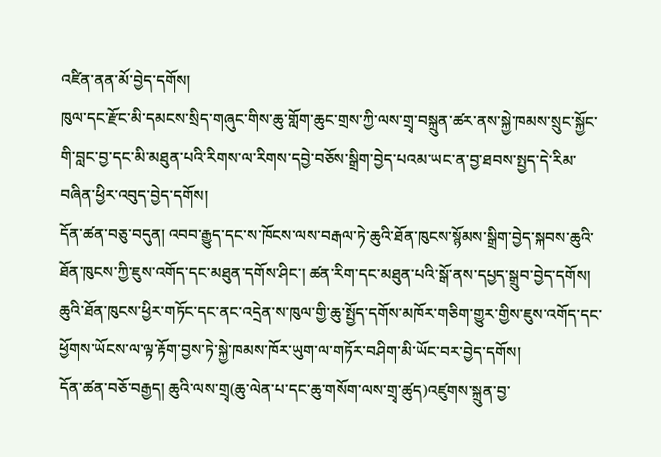འཛིན་ནན་མོ་བྱེད་དགོས།
ཁུལ་དང་རྫོང་མི་དམངས་སྲིད་གཞུང་གིས་ཆུ་གློག་ཆུང་གྲས་ཀྱི་ལས་གྲྭ་བསྐྲུན་ཚར་ནས་སྐྱེ་ཁམས་སྲུང་སྐྱོང་གི་བླང་བྱ་དང་མི་མཐུན་པའི་རིགས་ལ་རིགས་དབྱེ་བཅོས་སྒྲིག་བྱེད་པའམ་ཡང་ན་བྱ་ཐབས་སྤྱད་དེ་རིམ་བཞིན་ཕྱིར་འབུད་བྱེད་དགོས།
དོན་ཚན་བཅུ་བདུན། འབབ་རྒྱུད་དང་ས་ཁོངས་ལས་བརྒལ་ཏེ་ཆུའི་ཐོན་ཁུངས་སྙོམས་སྒྲིག་བྱེད་སྐབས་ཆུའི་ཐོན་ཁུངས་ཀྱི་ཇུས་འགོད་དང་མཐུན་དགོས་ཤིང་། ཚན་རིག་དང་མཐུན་པའི་སྒོ་ནས་དཔྱད་སྒྲུབ་བྱེད་དགོས། ཆུའི་ཐོན་ཁུངས་ཕྱིར་གཏོང་དང་ནང་འདྲེན་ས་ཁུལ་གྱི་ཆུ་སྤྱོད་དགོས་མཁོར་གཅིག་གྱུར་གྱིས་ཇུས་འགོད་དང་ཕྱོགས་ཡོངས་ལ་ལྟ་རྟོག་བྱས་ཏེ་སྐྱེ་ཁམས་ཁོར་ཡུག་ལ་གཏོར་བཤིག་མི་ཡོང་བར་བྱེད་དགོས།
དོན་ཚན་བཅོ་བརྒྱད། ཆུའི་ལས་གྲྭ(ཆུ་ལེན་པ་དང་ཆུ་གསོག་ལས་གྲྭ་ཚུད)འཛུགས་སྐྲུན་བྱ་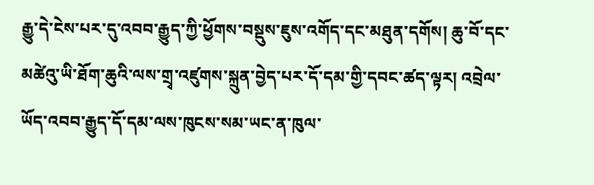རྒྱུ་དེ་ངེས་པར་དུ་འབབ་རྒྱུད་ཀྱི་ཕྱོགས་བསྡུས་ཇུས་འགོད་དང་མཐུན་དགོས། ཆུ་བོ་དང་མཚེའུ་ཡི་ཐོག་ཆུའི་ལས་གྲྭ་འཛུགས་སྐྲུན་བྱེད་པར་དོ་དམ་གྱི་དབང་ཚད་ལྟར། འབྲེལ་ཡོད་འབབ་རྒྱུད་དོ་དམ་ལས་ཁུངས་སམ་ཡང་ན་ཁུལ་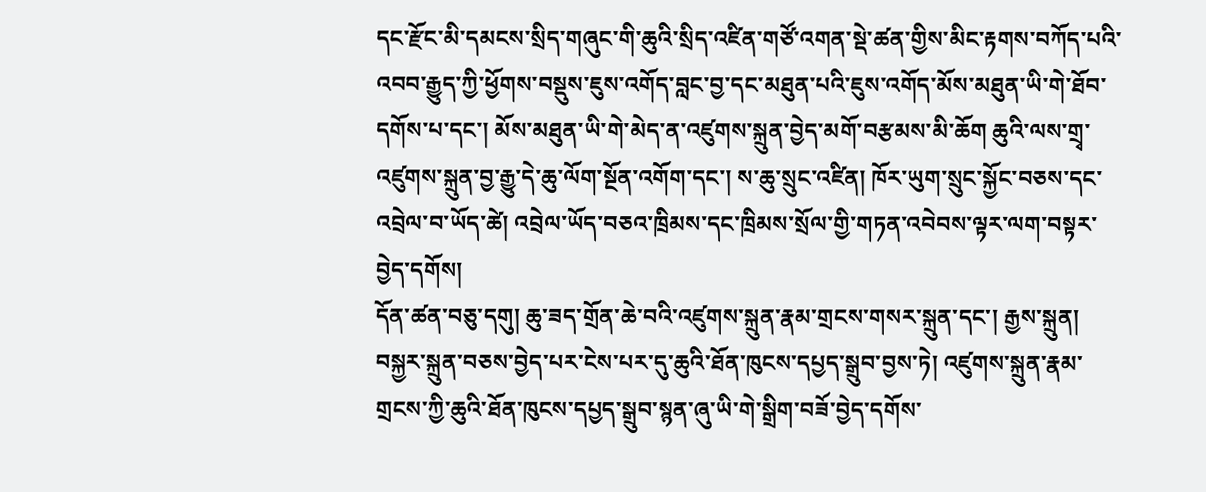དང་རྫོང་མི་དམངས་སྲིད་གཞུང་གི་ཆུའི་སྲིད་འཛིན་གཙོ་འགན་སྡེ་ཚན་གྱིས་མིང་རྟགས་བཀོད་པའི་འབབ་རྒྱུད་ཀྱི་ཕྱོགས་བསྡུས་ཇུས་འགོད་བླང་བྱ་དང་མཐུན་པའི་ཇུས་འགོད་མོས་མཐུན་ཡི་གེ་ཐོབ་དགོས་པ་དང་། མོས་མཐུན་ཡི་གེ་མེད་ན་འཛུགས་སྐྲུན་བྱེད་མགོ་བརྩམས་མི་ཆོག ཆུའི་ལས་གྲྭ་འཛུགས་སྐྲུན་བྱ་རྒྱུ་དེ་ཆུ་ལོག་སྔོན་འགོག་དང་། ས་ཆུ་སྲུང་འཛིན། ཁོར་ཡུག་སྲུང་སྐྱོང་བཅས་དང་འབྲེལ་བ་ཡོད་ཚེ། འབྲེལ་ཡོད་བཅའ་ཁྲིམས་དང་ཁྲིམས་སྲོལ་གྱི་གཏན་འབེབས་ལྟར་ལག་བསྟར་བྱེད་དགོས།
དོན་ཚན་བཅུ་དགུ། ཆུ་ཟད་གྲོན་ཆེ་བའི་འཛུགས་སྐྲུན་རྣམ་གྲངས་གསར་སྐྲུན་དང་། རྒྱས་སྐྲུན། བསྐྱར་སྐྲུན་བཅས་བྱེད་པར་ངེས་པར་དུ་ཆུའི་ཐོན་ཁུངས་དཔྱད་སྒྲུབ་བྱས་ཏེ། འཛུགས་སྐྲུན་རྣམ་གྲངས་ཀྱི་ཆུའི་ཐོན་ཁུངས་དཔྱད་སྒྲུབ་སྙན་ཞུ་ཡི་གེ་སྒྲིག་བཟོ་བྱེད་དགོས་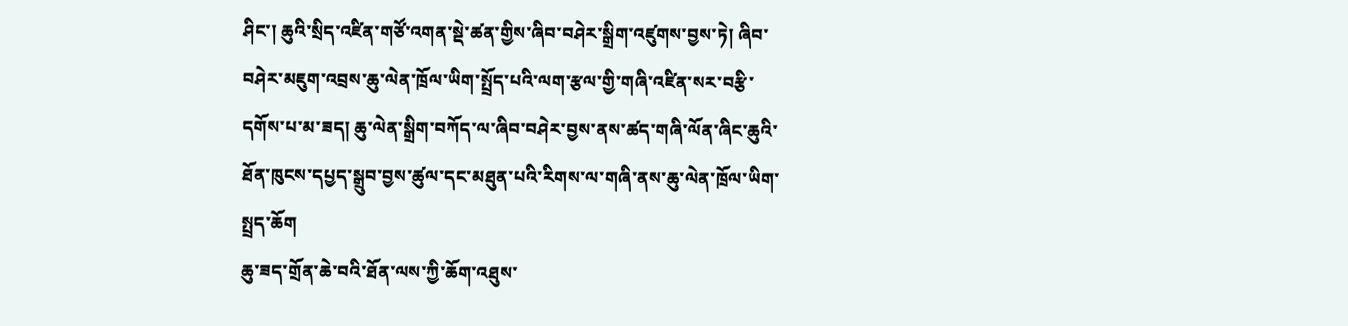ཤིང་། ཆུའི་སྲིད་འཛིན་གཙོ་འགན་སྡེ་ཚན་གྱིས་ཞིབ་བཤེར་སྒྲིག་འཛུགས་བྱས་ཏེ། ཞིབ་བཤེར་མཇུག་འབྲས་ཆུ་ལེན་ཁྲོལ་ཡིག་སྤྲོད་པའི་ལག་རྩལ་གྱི་གཞི་འཛིན་སར་བརྩི་དགོས་པ་མ་ཟད། ཆུ་ལེན་སྒྲིག་བཀོད་ལ་ཞིབ་བཤེར་བྱས་ནས་ཚད་གཞི་ལོན་ཞིང་ཆུའི་ཐོན་ཁུངས་དཔྱད་སྒྲུབ་བྱས་ཚུལ་དང་མཐུན་པའི་རིགས་ལ་གཞི་ནས་ཆུ་ལེན་ཁྲོལ་ཡིག་སྤྲད་ཆོག
ཆུ་ཟད་གྲོན་ཆེ་བའི་ཐོན་ལས་ཀྱི་ཆོག་འཐུས་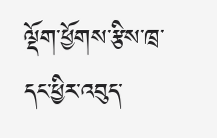ལྡོག་ཕྱོགས་རྩིས་ཁྲ་དང་ཕྱིར་འབུད་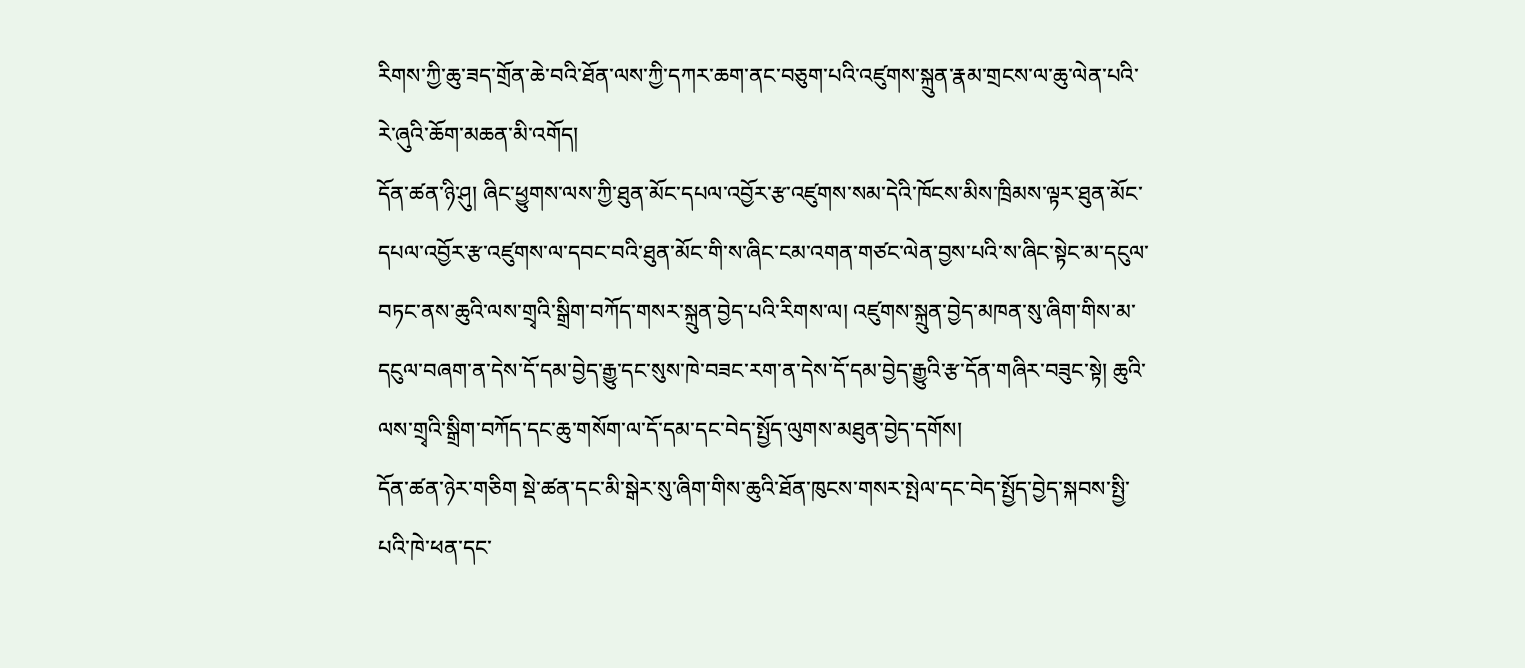རིགས་ཀྱི་ཆུ་ཟད་གྲོན་ཆེ་བའི་ཐོན་ལས་ཀྱི་དཀར་ཆག་ནང་བཅུག་པའི་འཛུགས་སྐྲུན་རྣམ་གྲངས་ལ་ཆུ་ལེན་པའི་རེ་ཞུའི་ཆོག་མཆན་མི་འགོད།
དོན་ཚན་ཉི་ཤུ། ཞིང་ཕྱུགས་ལས་ཀྱི་ཐུན་མོང་དཔལ་འབྱོར་རྩ་འཛུགས་སམ་དེའི་ཁོངས་མིས་ཁྲིམས་ལྟར་ཐུན་མོང་དཔལ་འབྱོར་རྩ་འཛུགས་ལ་དབང་བའི་ཐུན་མོང་གི་ས་ཞིང་ངམ་འགན་གཙང་ལེན་བྱས་པའི་ས་ཞིང་སྟེང་མ་དངུལ་བཏང་ནས་ཆུའི་ལས་གྲྭའི་སྒྲིག་བཀོད་གསར་སྐྲུན་བྱེད་པའི་རིགས་ལ། འཛུགས་སྐྲུན་བྱེད་མཁན་སུ་ཞིག་གིས་མ་དངུལ་བཞག་ན་དེས་དོ་དམ་བྱེད་རྒྱུ་དང་སུས་ཁེ་བཟང་རག་ན་དེས་དོ་དམ་བྱེད་རྒྱུའི་རྩ་དོན་གཞིར་བཟུང་སྟེ། ཆུའི་ལས་གྲྭའི་སྒྲིག་བཀོད་དང་ཆུ་གསོག་ལ་དོ་དམ་དང་བེད་སྤྱོད་ལུགས་མཐུན་བྱེད་དགོས།
དོན་ཚན་ཉེར་གཅིག སྡེ་ཚན་དང་མི་སྒེར་སུ་ཞིག་གིས་ཆུའི་ཐོན་ཁུངས་གསར་སྤེལ་དང་བེད་སྤྱོད་བྱེད་སྐབས་སྤྱི་པའི་ཁེ་ཕན་དང་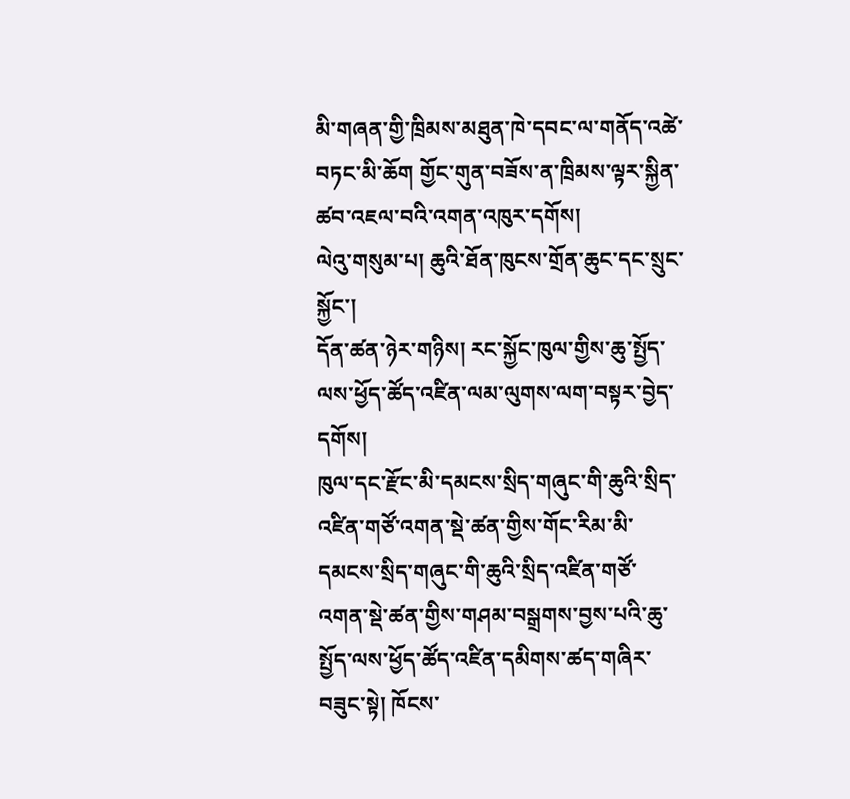མི་གཞན་གྱི་ཁྲིམས་མཐུན་ཁེ་དབང་ལ་གནོད་འཚེ་བཏང་མི་ཆོག གྱོང་གུན་བཟོས་ན་ཁྲིམས་ལྟར་སྐྱིན་ཚབ་འཇལ་བའི་འགན་འཁུར་དགོས།
ལེའུ་གསུམ་པ། ཆུའི་ཐོན་ཁུངས་གྲོན་ཆུང་དང་སྲུང་སྐྱོང་།
དོན་ཚན་ཉེར་གཉིས། རང་སྐྱོང་ཁུལ་གྱིས་ཆུ་སྤྱོད་ལས་ཕྱོད་ཚོད་འཛིན་ལམ་ལུགས་ལག་བསྟར་བྱེད་དགོས།
ཁུལ་དང་རྫོང་མི་དམངས་སྲིད་གཞུང་གི་ཆུའི་སྲིད་འཛིན་གཙོ་འགན་སྡེ་ཚན་གྱིས་གོང་རིམ་མི་དམངས་སྲིད་གཞུང་གི་ཆུའི་སྲིད་འཛིན་གཙོ་འགན་སྡེ་ཚན་གྱིས་གཤམ་བསྒྲགས་བྱས་པའི་ཆུ་སྤྱོད་ལས་ཕྱོད་ཚོད་འཛིན་དམིགས་ཚད་གཞིར་བཟུང་སྟེ། ཁོངས་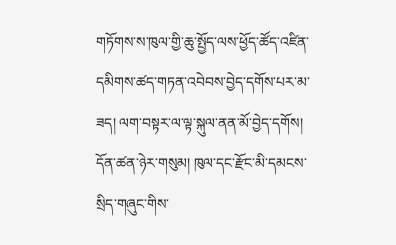གཏོགས་ས་ཁུལ་གྱི་ཆུ་སྤྱོད་ལས་ཕྱོད་ཚོད་འཛིན་དམིགས་ཚད་གཏན་འབེབས་བྱེད་དགོས་པར་མ་ཟད། ལག་བསྟར་ལ་ལྟ་སྐུལ་ནན་མོ་བྱེད་དགོས།
དོན་ཚན་ཉེར་གསུམ། ཁུལ་དང་རྫོང་མི་དམངས་སྲིད་གཞུང་གིས་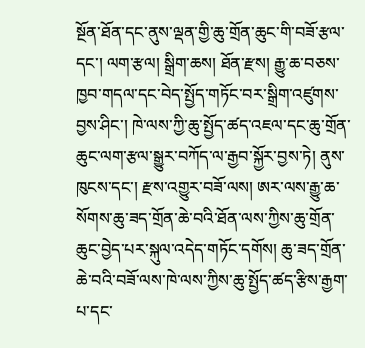སྔོན་ཐོན་དང་ནུས་ལྡན་གྱི་ཆུ་གྲོན་ཆུང་གི་བཟོ་རྩལ་དང་། ལག་རྩལ། སྒྲིག་ཆས། ཐོན་རྫས། རྒྱུ་ཆ་བཅས་ཁྱབ་གདལ་དང་བེད་སྤྱོད་གཏོང་བར་སྒྲིག་འཛུགས་བྱས་ཤིང་། ཁེ་ལས་ཀྱི་ཆུ་སྤྱོད་ཚད་འཇལ་དང་ཆུ་གྲོན་ཆུང་ལག་རྩལ་སྒྱུར་བཀོད་ལ་རྒྱབ་སྐྱོར་བྱས་ཏེ། ནུས་ཁུངས་དང་། རྫས་འགྱུར་བཟོ་ལས། ཨར་ལས་རྒྱུ་ཆ་སོགས་ཆུ་ཟད་གྲོན་ཆེ་བའི་ཐོན་ལས་ཀྱིས་ཆུ་གྲོན་ཆུང་བྱེད་པར་སྐུལ་འདེད་གཏོང་དགོས། ཆུ་ཟད་གྲོན་ཆེ་བའི་བཟོ་ལས་ཁེ་ལས་ཀྱིས་ཆུ་སྤྱོད་ཚད་རྩིས་རྒྱག་པ་དང་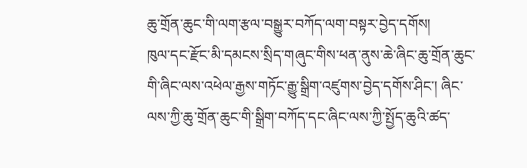ཆུ་གྲོན་ཆུང་གི་ལག་རྩལ་བསྒྱུར་བཀོད་ལག་བསྟར་བྱེད་དགོས།
ཁུལ་དང་རྫོང་མི་དམངས་སྲིད་གཞུང་གིས་ཕན་ནུས་ཆེ་ཞིང་ཆུ་གྲོན་ཆུང་གི་ཞིང་ལས་འཕེལ་རྒྱས་གཏོང་རྒྱུ་སྒྲིག་འཛུགས་བྱེད་དགོས་ཤིང་། ཞིང་ལས་ཀྱི་ཆུ་གྲོན་ཆུང་གི་སྒྲིག་བཀོད་དང་ཞིང་ལས་ཀྱི་སྤྱོད་ཆུའི་ཚད་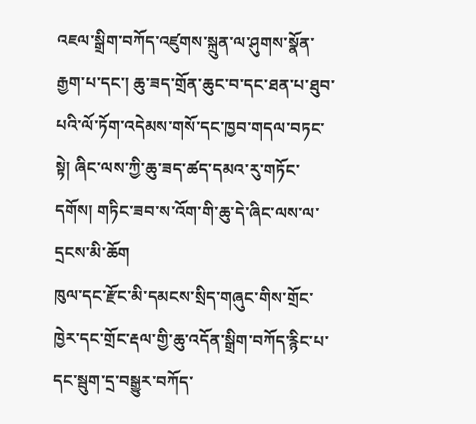འཇལ་སྒྲིག་བཀོད་འཛུགས་སྐྲུན་ལ་ཤུགས་སྣོན་རྒྱག་པ་དང་། ཆུ་ཟད་གྲོན་ཆུང་བ་དང་ཐན་པ་ཐུབ་པའི་ལོ་ཏོག་འདེམས་གསོ་དང་ཁྱབ་གདལ་བཏང་སྟེ། ཞིང་ལས་ཀྱི་ཆུ་ཟད་ཚད་དམའ་རུ་གཏོང་དགོས། གཏིང་ཟབ་ས་འོག་གི་ཆུ་དེ་ཞིང་ལས་ལ་དྲངས་མི་ཆོག
ཁུལ་དང་རྫོང་མི་དམངས་སྲིད་གཞུང་གིས་གྲོང་ཁྱེར་དང་གྲོང་རྡལ་གྱི་ཆུ་འདོན་སྒྲིག་བཀོད་རྙིང་པ་དང་སྦུག་དྲ་བསྒྱུར་བཀོད་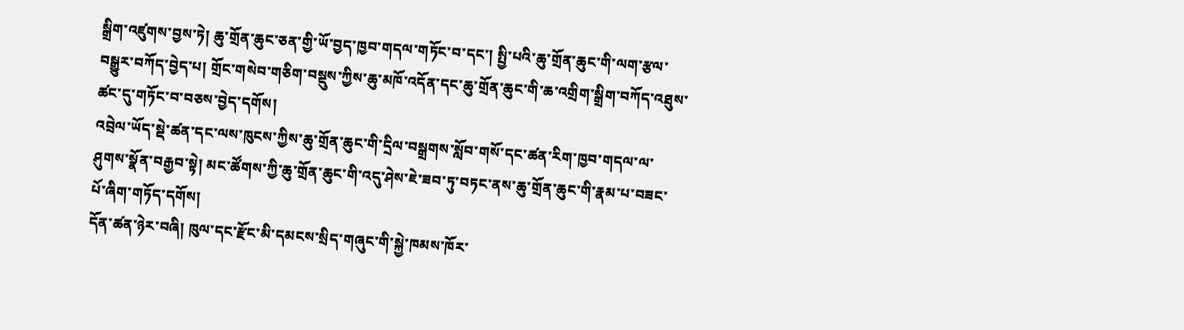སྒྲིག་འཛུགས་བྱས་ཏེ། ཆུ་གྲོན་ཆུང་ཅན་གྱི་ཡོ་བྱད་ཁྱབ་གདལ་གཏོང་བ་དང་། སྤྱི་པའི་ཆུ་གྲོན་ཆུང་གི་ལག་རྩལ་བསྒྱུར་བཀོད་བྱེད་པ། གྲོང་གསེབ་གཅིག་བསྡུས་ཀྱིས་ཆུ་མཁོ་འདོན་དང་ཆུ་གྲོན་ཆུང་གི་ཆ་འགྲིག་སྒྲིག་བཀོད་འཐུས་ཚང་དུ་གཏོང་བ་བཅས་བྱེད་དགོས།
འབྲེལ་ཡོད་སྡེ་ཚན་དང་ལས་ཁུངས་ཀྱིས་ཆུ་གྲོན་ཆུང་གི་དྲིལ་བསྒྲགས་སློབ་གསོ་དང་ཚན་རིག་ཁྱབ་གདལ་ལ་ཤུགས་སྣོན་བརྒྱབ་སྟེ། མང་ཚོགས་ཀྱི་ཆུ་གྲོན་ཆུང་གི་འདུ་ཤེས་ཇེ་ཟབ་ཏུ་བཏང་ནས་ཆུ་གྲོན་ཆུང་གི་རྣམ་པ་བཟང་པོ་ཞིག་གཏོད་དགོས།
དོན་ཚན་ཉེར་བཞི། ཁུལ་དང་རྫོང་མི་དམངས་སྲིད་གཞུང་གི་སྐྱེ་ཁམས་ཁོར་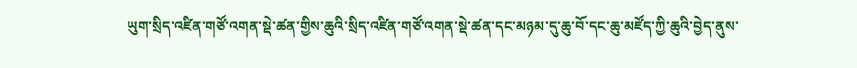ཡུག་སྲིད་འཛིན་གཙོ་འགན་སྡེ་ཚན་གྱིས་ཆུའི་སྲིད་འཛིན་གཙོ་འགན་སྡེ་ཚན་དང་མཉམ་དུ་ཆུ་བོ་དང་ཆུ་མཛོད་ཀྱི་ཆུའི་བྱེད་ནུས་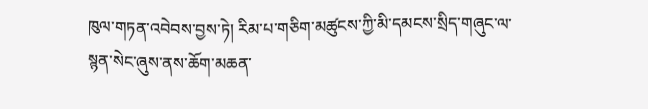ཁུལ་གཏན་འབེབས་བྱས་ཏེ། རིམ་པ་གཅིག་མཚུངས་ཀྱི་མི་དམངས་སྲིད་གཞུང་ལ་སྙན་སེང་ཞུས་ནས་ཆོག་མཆན་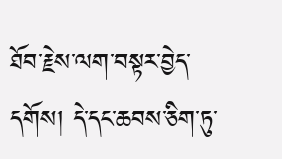ཐོབ་རྗེས་ལག་བསྟར་བྱེད་དགོས། དེ་དང་ཆབས་ཅིག་ཏུ་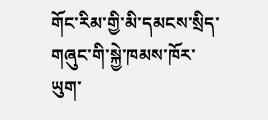གོང་རིམ་གྱི་མི་དམངས་སྲིད་གཞུང་གི་སྐྱེ་ཁམས་ཁོར་ཡུག་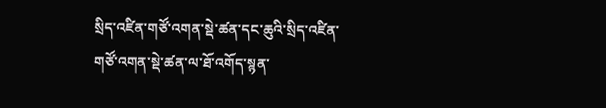སྲིད་འཛིན་གཙོ་འགན་སྡེ་ཚན་དང་ཆུའི་སྲིད་འཛིན་གཙོ་འགན་སྡེ་ཚན་ལ་ཐོ་འགོད་སྙན་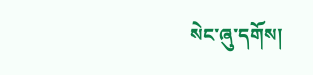སེང་ཞུ་དགོས།